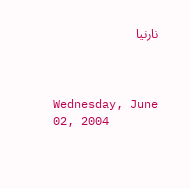نارنیا



Wednesday, June 02, 2004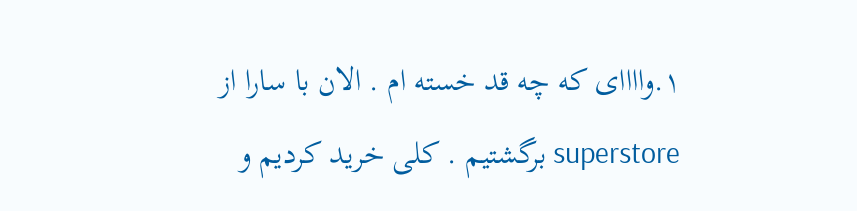۱.واااای که چه قد خسته ام . الان با سارا از superstore برگشتیم . کلی خرید کردیم و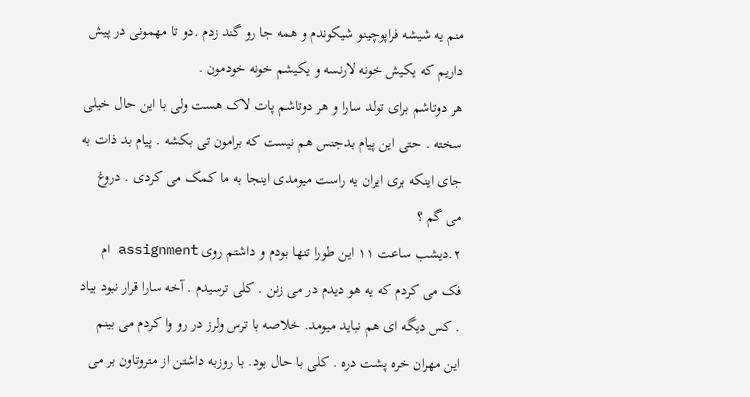منم یه شیشه فراپوچینو شیکوندم و همه جا رو گند زدم .دو تا مهمونی در پیش داریم که یکیش خونه لارنسه و یکیشم خونه خودمون .
هر دوتاشم برای تولد سارا و هر دوتاشم پات لاک هست ولی با این حال خیلی سخته . حتی این پیام بدجنس هم نیست که برامون تی بکشه . پیام بد ذات به جای اینکه بری ایران یه راست میومدی اینجا به ما کمک می کردی . دروغ می گم ؟
۲.دیشب ساعت ۱۱ این طورا تنها بودم و داشتم روی assignment ام فک می کردم که یه هو دیدم در می زنن . کلی ترسیدم . آخه سارا قرار نبود بیاد . کس دیگه ای هم نباید میومد. خلاصه با ترس ولرز در رو وا کردم می بینم این مهران خره پشت دره . کلی با حال بود. با روزبه داشتن از متروتاون بر می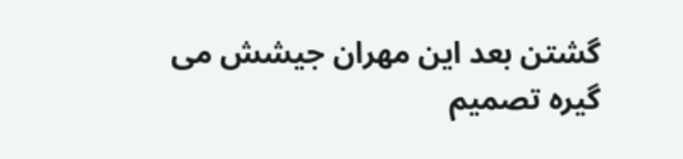گشتن بعد این مهران جیشش می گیره تصمیم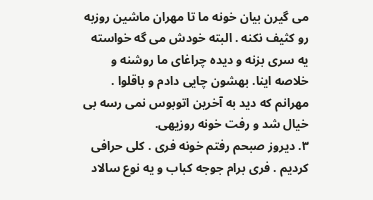می گیرن بیان خونه ما تا مهران ماشین روزبه رو کثیف نکنه . البته خودش می گه خواسته یه سری بزنه و دیده چراغای ما روشنه و خلاصه اینا. بهشون چایی دادم و باقلوا . مهرانم که دید به آخرین اتوبوس نمی رسه بی خیال شد و رفت خونه روزیهی.
۳. دیروز صبحم رفتم خونه فری . کلی حرافی کردیم . فری برام جوجه کباب و یه نوع سالاد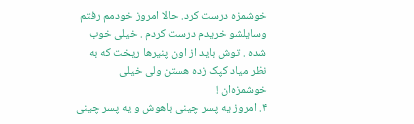خوشمزه درست کرد. حالا امروز خودمم رفتم وسایلشو خریدم درست کردم . خیلی خوب شده . توش باید از اون پنیرها ریخت که به نظر میاد کپک زده هستن ولی خیلی خوشمزه‌ان !
۴. امروز یه پسر چینی باهوش و یه پسر چینی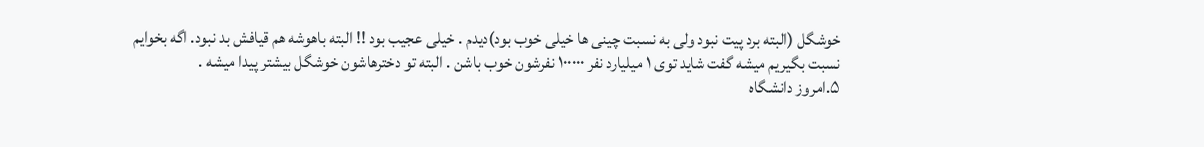خوشگل (البته برد پیت نبود ولی به نسبت چینی ها خیلی خوب بود)دیدم . خیلی عجیب بود !! البته باهوشه هم قیافش بد نبود. اگه بخوایم نسبت بگیریم میشه گفت شاید توی ۱ میلیارد نفر ۱۰۰۰۰۰ نفرشون خوب باشن . البته تو دخترهاشون خوشگل بیشتر پیدا میشه .
۵.امروز دانشگاه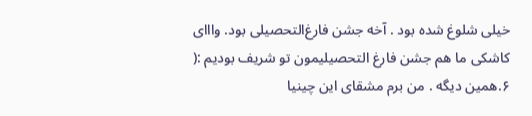خیلی شلوغ شده بود . آخه جشن فارغ‌التحصیلی بود. وااای کاشکی ما هم جشن فارغ التحصیلیمون تو شریف بودیم :(
۶.همین دیگه . من برم مشقای این چینیا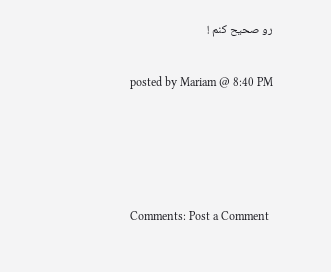رو صحیح کنم !

posted by Mariam @ 8:40 PM




Comments: Post a Comment